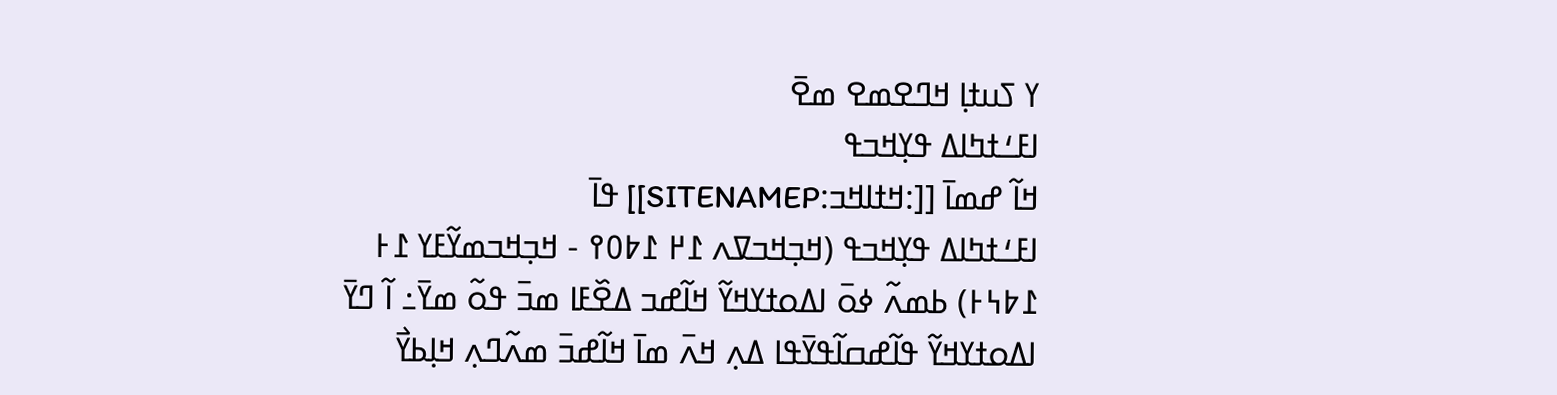ߌ ߖߎߙߊ߲ ߞߣߐߘߐ ߘߐ߫
ߊߓߑߙߤߊߡ ߟߌ߲ߞߏߟ
ߞߊ߬ ߝߘߊ߫ [[:ߞߙߊߞߏ:SITENAMEP]] ߟߊ߫
ߊߓߑߙߤߊߡ ߟߌ߲ߞߏߟ (ߞߏ߲ߞߏߜߍ ߁߂ ߁߈߀߉ - ߞߏ߲ߞߏߘߌ߬ߓߌ ߁߅ ߁߈߆߅) ߕߘߍ߬ ߦߋ߫ ߊߡߋߙߌߞߌ߬ ߞߊ߬ߝߏ ߡߐ߰ߓߊ ߘߏ߫ ߟߋ߬ ߘߌ߫߸ ߊ߬ ߣߌ߫ ߊߡߋߙߌߞߌ߬ ߟߊ߬ߝߛߊ߬ߟߌ߫ߟߊ ߡߍ߲ ߞߍ߫ ߘߊ߫ ߞߊ߬ߝߏ߫ ߘߍ߬ߣߍ߲ ߞߊ߲ߕߌ߯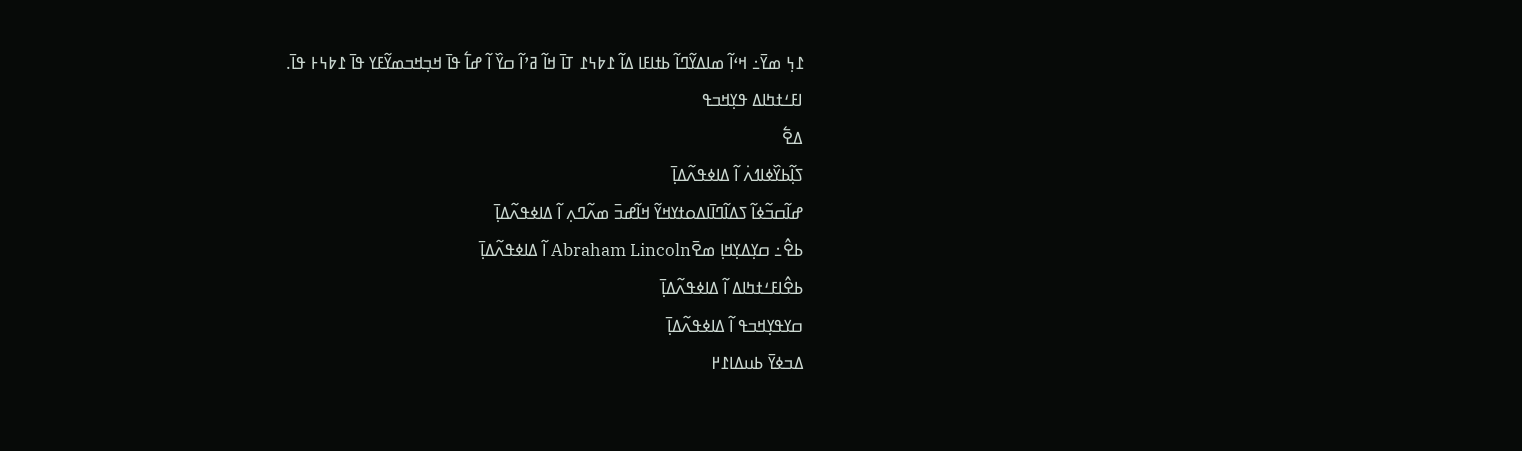߁߆߲ ߘߌ߫߸ ߞߵߊ߬ ߘߊߡߌ߬ߣߊ߬ ߕߙߊߓߊ ߡߊ߬ ߁߈߆߁ ߠߊ߫ ߞߊ߬ ߥߴߊ߬ ߛߌ߰ ߊ߬ ߝߊ߱ ߟߊ߫ ߞߏ߲ߞߏߘߌ߬ߓߌ ߟߊ߫ ߁߈߆߅ ߟߊ߫.
ߊߓߑߙߤߊߡ ߟߌ߲ߞߏߟ
ߡߐ߱
ߖߊ߲߬ߕߌ߰ߦߊߗߍ߭ ߊ߬ ߡߊߦߟߍ߬ߡߊ߲߫
ߝߊ߬ߛߏ߬ߦߊ߬ ߖߡߊ߬ߣߊ߫ߊߡߋߙߌߞߌ߬ ߞߊ߬ߝߏ߫ ߘߍ߬ߣߍ߲ ߊ߬ ߡߊߦߟߍ߬ߡߊ߲߫
ߕߐ߮߸ ߛߌ߲ߡߌ߲ߞߊ߲ ߘߐ߫Abraham Lincoln ߊ߬ ߡߊߦߟߍ߬ߡߊ߲߫
ߕߐ߮ߊߓߑߙߤߊߡ ߊ߬ ߡߊߦߟߍ߬ߡߊ߲߫
ߛߌߟߌ߲ߞߏߟ ߊ߬ ߡߊߦߟߍ߬ߡߊ߲߫
ߡߏߦߌ߫ ߕߎߡߊ߁߂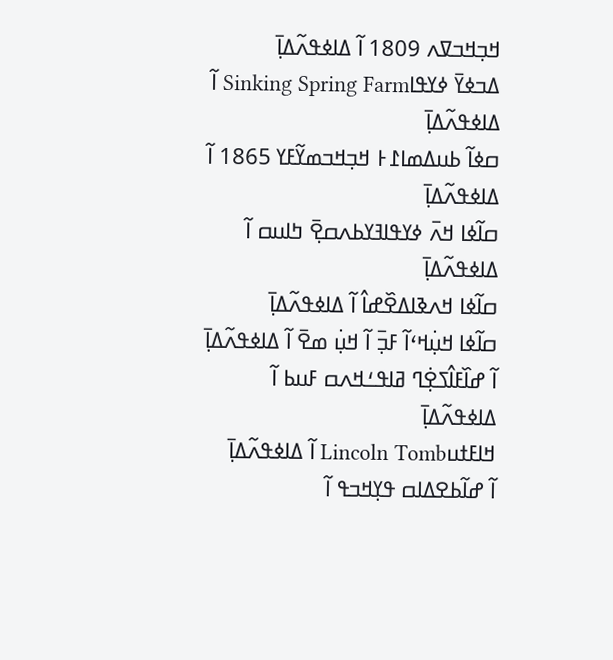ߞߏ߲ߞߏߜߍ 1809 ߊ߬ ߡߊߦߟߍ߬ߡߊ߲߫
ߡߏߦߌ߫ ߦߌߟߊSinking Spring Farm ߊ߬ ߡߊߦߟߍ߬ߡߊ߲߫
ߛߦߊ߬ ߕߎߡߘߊ߁߅ ߞߏ߲ߞߏߘߌ߬ߓߌ 1865 ߊ߬ ߡߊߦߟߍ߬ߡߊ߲߫
ߛߊ߬ߦߊ ߞߍ߫ ߦߌߟߊߔߌߕߍߛߐ߲߫ ߤߊߎߛ ߊ߬ ߡߊߦߟߍ߬ߡߊ߲߫
ߛߊ߬ߦߊ ߞߍߢߊߡߐ߰ߝߊ߮ ߊ߬ ߡߊߦߟߍ߬ߡߊ߲߫
ߛߊ߬ߦߊ ߞߎ߲߭ߞߵߊ߬ ߓߏ߲߫ ߊ߬ ߞߎ߲߭ ߘߐ߫ ߊ߬ ߡߊߦߟߍ߬ߡߊ߲߫
ߊ߬ ߝߊ߰ߓߊ߮ߖߐ߲߭ߣ ߥߊߟߑߞߍߛ ߓߎߕ ߊ߬ ߡߊߦߟߍ߬ߡߊ߲߫
ߞߊߓߙߎLincoln Tomb ߊ߬ ߡߊߦߟߍ߬ߡߊ߲߫
ߊ߬ ߝߊ߬ߕߐߡߊߛ ߟߌ߲ߞߏߟ ߊ߬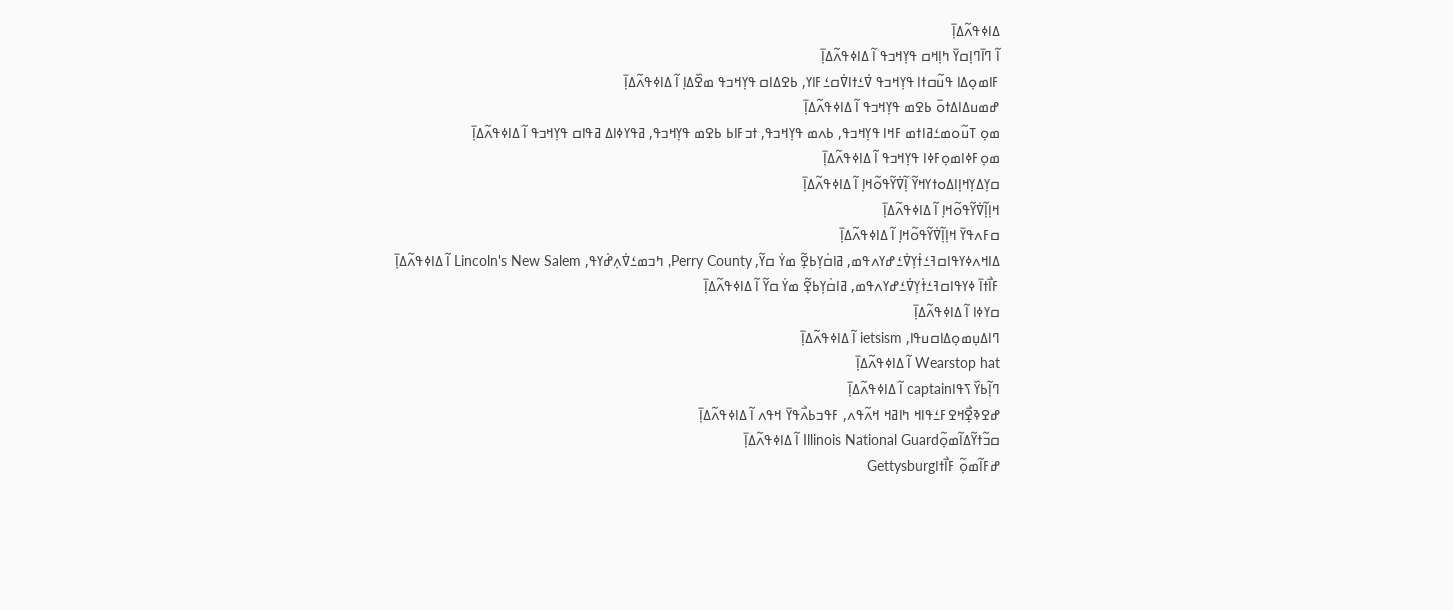ߡߊߦߟߍ߬ߡߊ߲߫
ߊ߬ ߣߊ߫ߣߊ߲ߛߌ߫ ߤߊ߲ߞߛ ߟߌ߲ߞߏߟ ߊ߬ ߡߊߦߟߍ߬ߡߊ߲߫
ߓߊߘߋ߲ߡߊ ߟߎ߬ߛߙߊ ߟߌ߲ߞߏߟ ߜ߭ߑߙߊߜ߭ߛߑߓߊߌ, ߕߐߡߊߛ ߟߌ߲ߞߏߟ ߘߐ߰ߡߊ߲ ߊ߬ ߡߊߦߟߍ߬ߡߊ߲߫
ߝߘߎߡߊߡߙߋ߫ ߕߐߘ ߟߌ߲ߞߏߟ ߊ߬ ߡߊߦߟߍ߬ߡߊ߲߫
ߘߋ߲ ߠߎ߬ߋߘߑߥߊߙߘ ߓߞߊ ߟߌ߲ߞߏߟ, ߕߍߘ ߟߌ߲ߞߏߟ, ߙߏߓߊߕ ߕߐߘ ߟߌ߲ߞߏߟ, ߥߟߌߦߊߡ ߥߟߊߛ ߟߌ߲ߞߏߟ ߊ߬ ߡߊߦߟߍ߬ߡߊ߲߫
ߘߋ߲ߓߦߊߘߋ߲ߓߦߊ ߟߌ߲ߞߏߟ ߊ߬ ߡߊߦߟߍ߬ߡߊ߲߫
ߛߌ߲ߡߌ߲ߞߊ߲ߊߡߋߙߌߞߌ߬ ߊ߲߬ߜ߭ߌ߬ߟߋ߬ߞߊ߲ ߊ߬ ߡߊߦߟߍ߬ߡߊ߲߫
ߞߊ߲ߊ߲߬ߜ߭ߌ߬ߟߋ߬ߞߊ߲ ߊ߬ ߡߊߦߟߍ߬ߡߊ߲߫
ߛߓߍߟߌ߫ ߞߊ߲ߊ߲߬ߜ߭ߌ߬ߟߋ߬ߞߊ߲ ߊ߬ ߡߊߦߟߍ߬ߡߊ߲߫
ߡߊߞߍߦߌߟߊߛߔߑߙ߭ߌ߲ߜ߭ߑߝߌߍߟߘ, ߥߊߛ߭ߌ߲ߕߐ߲߬ ߘߌ߭ ߛߌ߬, Perry County, ߤߏߘߑߜ߭ߍ߲ߝ߭ߌߟ, Lincoln's New Salem ߊ߬ ߡߊߦߟߍ߬ߡߊ߲߫
ߓߊ߯ߙߊ߫ ߦߌߟߊߛߔߑߙ߭ߌ߲ߜ߭ߑߝߌߍߟߘ, ߥߊߛ߭ߌ߲ߕߐ߲߬ ߘߌ߭ ߛߌ߬ ߊ߬ ߡߊߦߟߍ߬ߡߊ߲߫
ߛߌߦߊ ߊ߬ ߡߊߦߟߍ߬ߡߊ߲߫
ߣߊߡߎ߲ߘߋ߲ߡߊߛߎߟߊ, ietsism ߊ߬ ߡߊߦߟߍ߬ߡߊ߲߫
Wearstop hat ߊ߬ ߡߊߦߟߍ߬ߡߊ߲߫
ߣߊ߲߬ߕߌ߰ ߖߟߊcaptain ߊ߬ ߡߊߦߟߍ߬ߡߊ߲߫
ߝߐߢߐ߲߯ߞߐߓߑߟߊߞ ߤߊߥߞ ߞߍ߬ߟߍ, ߓߟߏߕߍ߯ߟߌ߫ ߞߟߍ ߊ߬ ߡߊߦߟߍ߬ߡߊ߲߫
ߛߏ߬ߙߌ߬ߡߊ߬ߘߋ߲߬Illinois National Guard ߊ߬ ߡߊߦߟߍ߬ߡߊ߲߫
ߝߓߊ߬ߘߋ߲߬ ߓߊ߯ߙߊGettysburg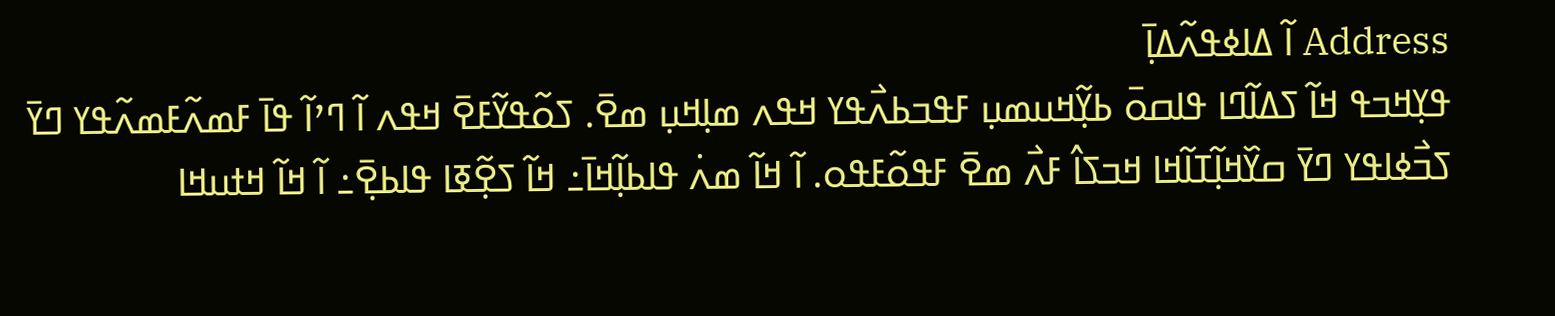Address ߊ߬ ߡߊߦߟߍ߬ߡߊ߲߫
ߟߌ߲ߞߏߟ ߞߊ߬ ߖߡߊ߬ߣߊ ߟߊߛߋ߫ ߕߌ߲߬ߞߎߘߎ߲ ߓߟߏߕߍ߯ߟߌ ߞߟߍ ߘߊ߲ߞߎ߲ ߘߐ߫. ߖߋ߬ߟߌ߬ߓߐ߫ ߞߟߍ ߊ߬ ߣߴߊ߬ ߟߊ߫ ߓߘߍ߬ߓߘߍ߬ߟߌ ߣߌ߫ ߖߏ߯ߦߊߟߌ ߣߌ߫ ߛߌ߰ߞߊ߲߬ߠߊ߬ߞߊ ߞߏߖߊ߮ ߓߍ߯ ߘߐ߫ ߓߟߋ߬ߓߟߋ. ߊ߬ ߞߊ߬ ߘߍ߭ ߟߊߕߊ߲߬ߞߊ߫߸ ߞߊ߬ ߖߐ߲߬ߧߊ ߟߊߕߐ߲߫߸ ߊ߬ ߞߊ߬ ߞߙߎߞߊ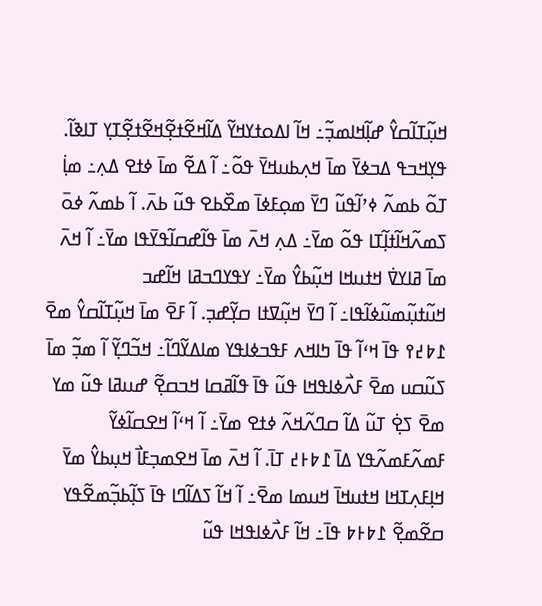ߞߎ߲߬ߠߊ߬ߛߌ߮ ߝߊ߲߬ߞߊߘߏ߲߬߸ ߞߊ߬ ߊߡߋߙߌߞߌ߬ ߡߊ߬ߞߐ߬ߙߐ߲߬ߞߐ߬ߙߐ߲߬ߠߌ߲ ߠߊߢߊ߬. ߟߌ߲ߞߏߟ ߡߏߦߌ߫ ߘߊ߫ ߞߍ߲ߕߎߞߌ߫ ߟߋ߬߸ ߊ߬ ߡߐ߬ ߘߊ߫ ߦߙߐ ߡߍ߲߸ ߘߊ߲߭ ߠߋ߬ ߕߘߍ߬ ߦߴߊ߬ߟߎ߬ ߣߌ߫ ߘߋ߲ߓߦߊ߫ ߘߐ߰ߕߐ ߟߎ߬ ߕߍ߫. ߊ߬ ߕߘߍ߬ ߦߋ߫ ߖߘߍ߬ߞߊ߬ߙߊ߲߬ߠߊ ߟߋ߬ ߘߌ߫߸ ߡߍ߲ ߞߍ߫ ߘߊ߫ ߟߊ߬ߝߛߊ߬ߟߌ߫ߟߊ ߘߌ߫߸ ߊ߬ ߞߍ߫ ߘߊ߫ ߥߊߌߜ߭ ߞߙߎߞߊ ߞߎ߲߬ߕߌ߮ ߘߌ߫߸ ߌߟߌߣߏߥߊ ߞߊ߬ߝߏ ߞߎ߬ߙߎ߲߬ߘߎ߬ߦߊ߬ߟߊ߸ ߊ߬ ߣߌ߫ ߞߎ߲߬ߜߙߊ ߛߌ߲߬ߝߏ߲. ߊ߬ ߓߐ߫ ߘߊ߫ ߞߎ߲߬ߠߊ߬ߛߌ߮ ߘߐ߫ ߁߈߄߉ ߟߊ߫ ߞߵߊ߬ ߟߊ߫ ߤߊߞߍ ߓߟߏߦߊߟߌ ߘߊߡߌ߬ߣߊ߬߸ ߞߏ߬ߣߌ߲߬ ߊ߬ ߘߏ߲߬ ߘߊ߫ ߖߎ߬ߛߎ ߘߐ߫ ߓߍ߯ߦߊߟߞߊ ߟߎ߬ ߟߊ߫ ߟߊ߬ߥߛߊ ߞߏߛߐ߲߬ ߝߎߥߊ ߟߎ߬ ߘߌ ߘߐ߫ ߖߐ߲߭ ߠߎ߬ ߡߊ߬ ߛߣߍ߬ߞߍ߬ ߦߙߐ ߘߌ߫߸ ߊ߬ ߞߵߊ߬ ߞߐߛߊ߬ߦߌ߬ ߓߘߍ߬ߓߘߍ߬ߟߌ ߡߊ߫ ߁߈߅߄ ߠߊ߫. ߊ߬ ߞߍ߫ ߘߊ߫ ߞߐߘߏ߲ߓߊ߯ ߞߎ߲ߕߌ߮ ߘߌ߫ ߞߊ߲ߓߍ߲ߠߞߊ ߞߙߎߞߊ߫ ߞߎߘߊ ߘߐ߫߸ ߊ߬ ߞߊ߬ ߖߡߊ߬ߣߊ ߟߊ߫ ߖߊ߲߬ߕߏ߲߬ߘߐ߬ߟߌ ߛߐ߬ߘߐ߲߬ ߁߈߅߈ ߟߊ߫߸ ߞߊ߬ ߓߍ߯ߦߊߟߞߊ ߟߎ߬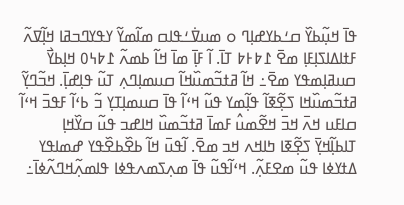ߟߊ߫ ߞߎ߲߬ߕߌ߰ ߛߑߕߌߝߊ߲ߣ ߋ ߘߎߜ߭ߑߟߊߛ ߘߊ߬ߘߌ߬ ߌߟߌߣߏߥߊ ߞߊ߲߬ߜߍ߬ ߓߙߊߡߊߖߊ߲ߓߊ߲ ߘߐ߫ ߁߈߅߈ ߠߊ߫. ߊ߬ ߓߊ߲߫ ߘߊ߫ ߞߊ߬ ߕߘߍ߬ ߁߈߆߀ ߞߊ߲ߕߌ߯ ߛߎߥߊ߲ߘߟߌ ߘߐ߫߸ ߞߊ߬ ߥߙߏ߬ߘߎ߰ߞߊ߬ ߛߎߘߊ߲ߣߍ߲ ߠߎ߬ ߟߊ߲ߝߊ߲߫. ߞߏ߬ߣߌ߲߬ ߥߙߏ߬ߘߎ߰ߞߊ ߖߐ߲߬ߧߊ߬ ߟߊ߲߬ߘߌ ߟߎ߬ ߞߵߊ߬ ߟߊ߫ ߛߎߘߊ߲ߠߌ߲ ߏ߬ ߕߵߊ߬ ߓߟߏ߫ ߞߵߊ߬ ߛߊߓߎ ߞߍ߫ ߞߏ߫ ߞߐ߬ߘߎ߮ ߓߘߊ߫ ߥߙߏ߬ߘߎ߰ ߞߊߝߏ ߟߎ߬ ߛߌ߰ߞߊ߲ ߠߊߕߊ߲߬ߞߌ߲߫ ߖߐ߲߬ߧߊ ߤߊߞߍ ߞߏ ߘߐ߫. ߊ߬ߟߎ߫ ߞߊ߬ ߕߐ߰ߕߐ߰ߟߌ ߝߘߊߟߌ ߡߙߌߦߊ ߟߎ߬ ߘߐߓߍ߲߬. ߞߵߊ߬ߟߎ߬ ߟߊ߫ ߘߍ߲ߖߘߍߟߦߊ ߟߊߘߍ߲߬ߞߣߍ߬ߦߊ߫߸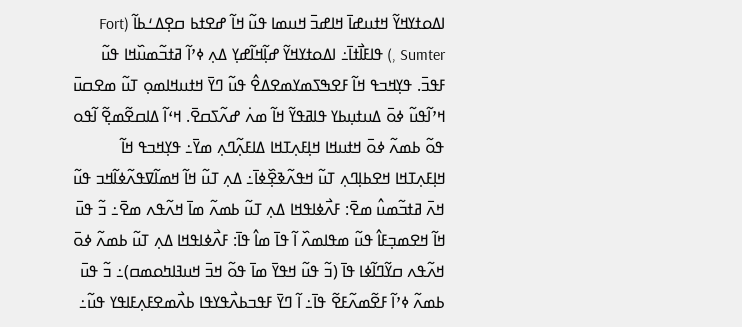ߊߡߋߙߌߞߌ߬ ߞߙߎߝߊ߫ ߞߊߝߏ߫ ߞߎߘߊ ߟߎ߬ ߞߊ߬ ߝߐߙߕ ߛߐ߲ߡߑߕߊ߬ (Fort Sumter ,) ߟߊߓߊ߯ߙߊ߫߸ ߊߡߋߙߌߞߌ߬ ߝߊ߲߬ߞߊ߬ߝߌ߲ ߡߍ߲ ߦߴߊ߬ ߥߙߏ߬ߘߎ߰ߞߊ ߟߎ߬ ߓߟߏ߫. ߟߌ߲ߞߏߟ ߞߊ߬ ߓߐߒߖߘߌߘߐߡߐ߮ ߟߎ߬ ߣߌ߫ ߞߙߎߞߊߘߋ߲ ߠߎ߬ ߘߐߛߎ߫ ߞߴߊ߬ߟߎ߬ ߦߋ߫ ߡߎߙߎ߲ߕߌ ߟߊߥߟߌ߬ ߞߊ߬ ߘߍ߭ ߝߍ߬ߖߛߐ߫. ߞߵߊ߬ ߡߊߛߐ߬ߘߐ߲߬ ߊ߬ߟߋ ߟߋ߬ ߕߘߍ߬ ߦߋ߫ ߞߙߎߞߊ ߞߊ߲ߓߍ߲ߠߞߊ ߡߊߓߍ߲߬ߣߍ߲ ߘߌ߫߸ ߟߌ߲ߞߏߟ ߞߊ߬ ߞߊ߲ߓߍ߲ߠߞߊ ߞߐߕߊ߲ߣߍ߲ ߠߎ߬ ߞߟߍ߬ߢߐ߲߰ߦߊ߫߸ ߡߍ߲ ߠߎ߬ ߞߊ߬ ߞߘߊ߬ߜߟߍ߬ߦߊ߬ߞߏ ߟߎ߬ ߞߍ߫ ߥߙߏ߬ߘߎ߮ ߘߐ߫: ߓߍ߯ߦߊߟߞߊ ߡߍ߲ ߠߎ߬ ߕߘߍ߬ ߘߊ߫ ߞߍ߬ߟߍ ߘߐ߫߸ ߏ߬ ߟߎ߫ ߞߊ߬ ߞߐߘߏ߲ߓߊ߮ ߟߎ߬ ߘߟߊߘߍ߰ ߊ߬ ߟߊ߫ ߘߊ߮ ߟߊ߫: ߓߍ߯ߦߊߟߞߊ ߡߍ߲ ߠߎ߬ ߕߘߍ߬ ߦߋ߫ ߞߍ߬ߟߍ ߛߌ߬ߣߊ߬ߦߊ ߟߊ߫ (ߏ߬ ߟߎ߬ ߞߟߌ߫ ߘߊ߫ ߟߋ߬ ߞߏ߫ ߞߎߔߊߤߋߘߛ)߸ ߏ߬ ߟߎ߫ ߕߘߍ߬ ߦߴߊ߬ ߓߐ߬ߘߍ߬ߓߐ߬ ߟߊ߫߸ ߊ߬ ߣߌ߫ ߓߟߏߕߍ߯ߟߌߟߊ ߕߍ߯ߘߐߓߍ߲ߓߊߟߌ ߟߎ߬߸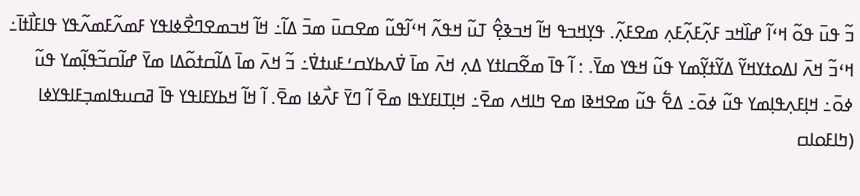ߏ߬ ߟߎ߫ ߟߋ߬ ߞߵߊ߬ ߝߊ߰ߞߏ ߓߍ߲߬ߓߍ߲߬ߓߍ߲ ߘߐߓߍ߲߬. ߟߌ߲ߞߏߟ ߞߊ߬ ߞߏߢߐ߲߮ ߠߎ߬ ߞߟߍ߬ ߞߵߊ߬ߟߎ߬ ߘߐߛߎ߫ ߘߏ߫ ߡߊ߬߸ ߞߊ߬ ߞߏߘߐߣߐ߯ߦߊߟߌ ߓߘߍ߬ߓߘߍ߬ߟߌ ߟߊߓߊ߯ߙߊ߫߸ ߞߵߏ߬ ߞߍ߫ ߊߡߋߙߌߞߌ߬ ߡߌ߬ߙߌ߲߬ߘߌ ߟߎ߬ ߞߟߌ ߘߌ߫. : ߊ߬ ߟߊ߫ ߘߐ߬ߛߊߙߌ ߡߍ߲ ߞߍ߫ ߘߊ߫ ߜ߭ߍߕߌߛߑߓߎߙߜ߭߸ ߏ߬ ߞߍ߫ ߘߊ߫ ߡߊ߬ߛߙߋ߬ߡߊ ߘߌ߫ ߝߊ߬ߛߏ߬ߟߊ߲߬ߘߌ ߟߎ߬ ߦߋ߫߸ ߞߊ߲ߓߍ߲ߟߊ߲ߘߌ ߟߎ߬ ߦߋ߫߸ ߡߐ߱ ߟߎ߬ ߘߐߞߢߊ ߘߐ ߤߊߞߍ ߘߐ߫߸ ߞߊ߲ߠߊߓߌߟߊ ߘߐ߫ ߊ߬ ߣߌ߫ ߓߍ߯ߦߊ ߘߐ߫. ߊ߬ ߞߊ߬ ߞߕߌߓߊߟߌ ߟߊ߫ ߥߛߎߟߊߘߏ߲ߓߊߟߌߦߊ (ߤߊߓߋߊߛ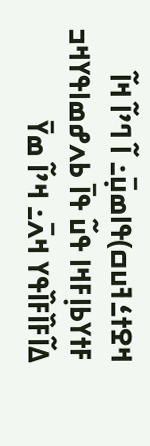ߞߐߙߑߔߎߛ)ߟߊߘߎ߲߫߸ ߊ߬ ߣߴߊ߬ ߞߊ߬ ߓߙߌߕߊ߲ߓߞߊ ߟߎ߬ ߟߊ߫ ߕߍߝߘߊߟߌߞߏ ߡߊ߬ߓߊ߰ߓߊ߰ߟߌ ߞߍ߫߸ ߞߴߊ߬ ߘߌ߫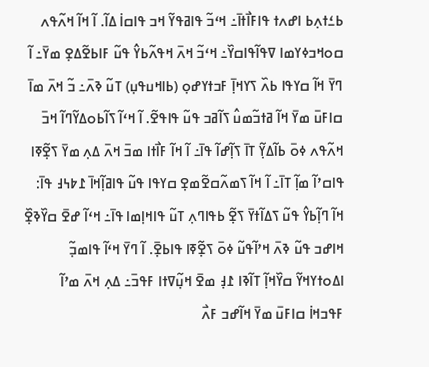ߕߑߙߍ߲ߕ ߊߝߍߙ ߟߊߓߊ߯ߙߊ߫߸ ߞߵߏ߬ ߟߊߥߟߌ߬ ߞߏ ߟߊߛߊ߭ ߡߊ߬. ߊ߬ ߞߊ߬ ߞߍ߬ߟߍ ߛߋߞߏߦߌߘߊ ߜߟߊ߬ߟߊߛߌ߰߸ ߞߵߏ߬ ߞߍ߫ ߞߟߍ߬ߕߌ߮ ߟߎ߬ ߓߊߕߐ߬ߡߐ߲ ߘߌ߫߸ ߊ߬ ߣߌ߫ ߞߊ߬ ߛߌߟߊ ߕߍ߰ ߖߌߞߊ߲߫ ߓߏߙߌߝߋ߲ (ߕߊߞߎߟߎ߲) ߠߎ߬ ߢߍ߫߸ ߏ߬ ߞߍ߫ ߘߊ߫ ߛߊߓߎ߫ ߘߌ߫ ߞߊ߬ ߥߙߏ߬ߘߎ߮ ߖߊ߬ߥߏ ߟߎ߬ ߟߊߟߐ߬. ߊ߬ ߞߵߊ߬ ߖߊ߬ߕߋߡߌ߬ߣߊ߬ ߞߏ߫ ߞߍ߬ߟߍ ߦߋ߫ ߕߊ߬ߡߌ߲߬ ߠߊ߫ ߖߊ߲߬ߝߊ߬ ߟߊ߫߸ ߊ߬ ߞߊ߬ ߓߊ߯ߙߊ ߘߏ߫ ߞߍ߫ ߡߍ߲ ߘߌ߫ ߖߐ߲߬ߧߊ ߟߊߛߴߊ߬ ߘߊ߲߬ ߠߊ߫߸ ߊ߬ ߞߊ߬ ߖߘߍ߬ߛߐ߬ߘߐ߲ ߛߌߟߊ ߟߎ߬ ߟߊߥߊ߲߬ߞߊ߫ ߁߈߆߃ ߟߊ߫: ߞߊ߬ ߣߊ߲߬ߕߌ߮ ߟߎ߬ ߖߡߊ߬ߙߌ߫ ߖߐ߲߬ ߕߟߊߣߍ߲ ߠߎ߬ ߟߊߞߊ߲ߘߊ ߟߊ߫߸ ߞߵߊ߬ ߝߐ߫ ߛߌ߰ߢߐ߲߰ ߞߊߝߏ ߟߎ߬ ߢߍ߫ ߞߴߊ߬ߟߎ߬ ߦߋ߫ ߖߐ߲߬ߧߊ ߟߊߕߐ߲߫. ߊ߬ ߣߌ߫ ߞߵߊ߬ ߟߊߘߏ߲߬ ߊߡߋߙߌߞߌ߬ ߛߌ߰ߞߊ߲߬ ߠߊ߬ߢߊ ߁߃߲ ߘߐ߫ ߞߎ߲߬ߜߙߊ ߓߟߏ߫߸ ߡߍ߲ ߞߍ߫ ߘߴߊ߬ ߓߟߏߞߊ߭ ߛߊߓߎ߫ ߘߌ߫ ߞߊ߬ߝߏ ߓߍ߯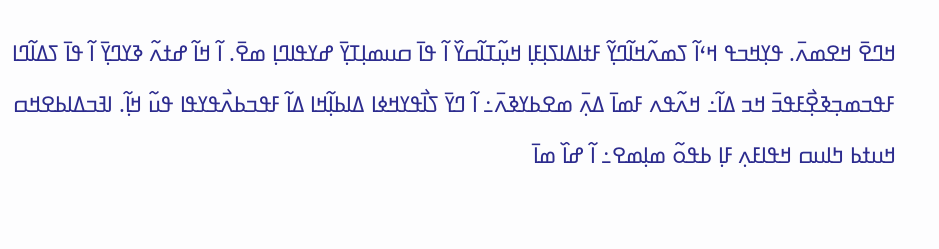ߞߣߐ߫ ߞߐߘߍ߫. ߟߌ߲ߞߏߟ ߞߵߊ߬ ߖߘߍ߬ߞߊ߬ߣߌ߲߬ ߓߙߊߡߊߖߊ߲ߓߊ߲ ߞߎ߲߬ߠߊ߬ߛߌ߰ ߊ߬ ߟߊ߫ ߛߎߘߊ߲ߠߌ߲߫ ߝߌߟߊߣߊ߲ ߘߐ߫. ߊ߬ ߞߊ߬ ߝߙߍ߬ ߢߌߣߌ߲߫ ߊ߬ ߟߊ߫ ߖߡߊ߬ߣߊ ߓߟߏߘߏ߲ߢߐ߲߯ߓߟߏ߫ ߞߏ ߡߊ߬߸ ߞߍ߬ߟߍ ߓߘߊ߫ ߡߍ߲߫ ߘߐߕߌߢߍ߫߸ ߊ߬ ߣߌ߫ ߖߊ߯ߟߌߞߦߊ ߡߊߕߊ߲߬ߞߊ ߡߊ߬ ߓߟߏߕߍ߯ߟߌߟߊ ߟߎ߬ ߞߊ߲߬. ߊߔߏߡߊߕߐߞߛ ߞߎߙߕ ߤߊߎߛ ߞߟߊߓߍ߲ ߓߊ߲ ߕߟߋ߬ ߘߊ߲ߘߐ߸ ߊ߬ ߝߊ߰ ߘߊ߫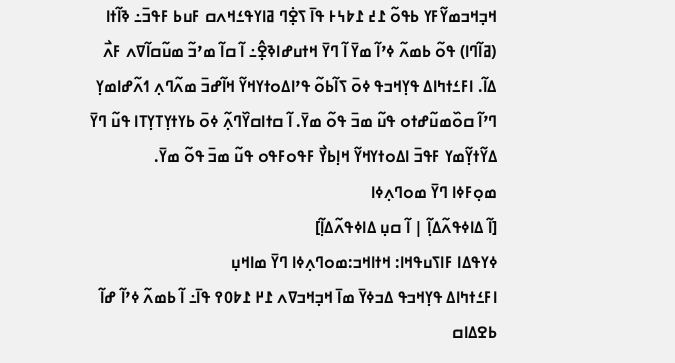ߞߏ߲ߞߏߘߌ߬ߓߌ ߕߟߋ߬ ߁߄ ߁߈߆߅ ߟߊ߫ ߖߐ߲߭ߣ ߥߊߌߟߑߞߍߛ ߓߎߕ ߓߟߏ߫߸ ߢߊ߬ߙߊ (ߥߊ߬ߣߊ) ߟߋ߬ ߕߘߍ߬ ߦߴߊ߬ ߘߌ߫ ߊ߬ ߣߌ߫ ߞߙߎߝߊߢߐ߲߮߸ ߊ߬ ߛߊ߬ ߘߴߏ߬ ߘߎ߬ߛߊ߬ߜߍ ߓߍ߯ ߡߊ߬. ߊߓߑߙߤߊߡ ߟߌ߲ߞߏߟ ߦߋ߫ ߖߊ߬ߕߋ߬ ߟߴߊߡߋߙߌߞߌ߬ ߞߊ߬ߝߏ߫ ߘߍ߬ߣߍ߲ ߗߍ߬ߝߊߘߌ߲ ߣߴߊ߬ ߛߋ߰ߘߎ߬ߝߙߋ ߟߎ߬ ߘߏ߫ ߟߋ߬ ߘߌ߫. ߊ߬ ߛߙߊߛߌ߰ߣߍ߲߬ ߦߋ߫ ߕߌߙߌ߲ߠߌ߲ߠߊ ߟߎ߬ ߣߌ߫ ߡߌ߬ߙߌ߲߬ߘߌ ߓߟߏ߫ ߊߡߋߙߌߞߌ߬ ߞߊ߲ߕߌ߯ ߓߟߋߓߟߋ ߟߎ߬ ߘߏ߫ ߟߋ߬ ߘߌ߫.
ߘߋ߲ߓߦߊ ߣߌ߫ ߘߋߣߍ߲ߦߊ
[ߊ߬ ߡߊߦߟߍ߬ߡߊ߲߬ | ߊ߬ ߛߎ߲ ߡߊߦߟߍ߬ߡߊ߲߬]
ߦߌߟߡߊ ߓߊߖߎߟߞߊ: ߞߙߊߞߏ:ߘߋߣߍ߲ߦߊ ߣߌ߫ ߘߊߞߎ߲
ߊߓߑߙߤߊߡ ߟߌ߲ߞߏߟ ߡߏߦߌ߫ ߘߊ߫ ߞߏ߲ߞߏߜߍ ߁߂ ߁߈߀߉ ߟߊ߫߸ ߊ߬ ߕߘߍ߬ ߦߴߊ߬ ߝߊ߬ ߕߐߡߊߛ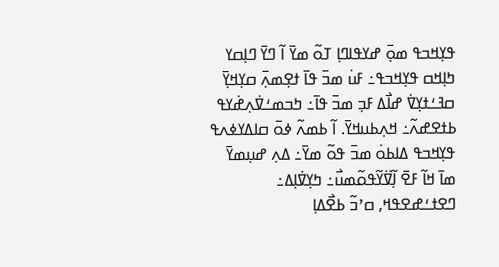ߟߌ߲ߞߏߟ ߘߋ߲߫ ߝߌߟߊߣߊ߲ ߠߋ߬ ߘߌ߫ ߊ߬ ߣߌ߫ ߣߊ߲ߛߌ ߤߊ߲ߞߛ ߟߌ߲ߞߏߟ߸ ߓߎ߭ ߘߏ߫ ߟߊ߫ ߙߐ߲ߘߍ߲߫ ߛߌ߲ߞߌ߲߫ ߛߔߑߙߌ߲ߜ߭ ߝߊ߯ߡ ߓߏ߲ ߘߏ߫ ߟߊ߫߸ ߤߏߘߑߜ߭ߍ߲ߝ߭ߌߟ ߕߙߐߝߍ߬߸ ߞߍ߲ߕߎߞߌ߫. ߊ߬ ߕߘߍ߬ ߦߋ߫ ߛߊߡߌߦߍߟ ߟߌ߲ߞߏߟ ߡߊߕߋ߭ ߘߏ߫ ߟߋ߬ ߘߌ߫߸ ߡߍ߲ ߝߎ߲ߘߌ߫ ߘߊ߫ ߞߊ߬ ߓߐ߫ ߊ߲߬ߜ߳ߌ߬ߟߋ߬ߘߎ߯߸ ߤߌ߲ߜ߭ߊ߲ߡ߸ ߣߐߙߑߝߐߟߞ, ߛߴߏ߬ ߕߐ߯ߡߊ߲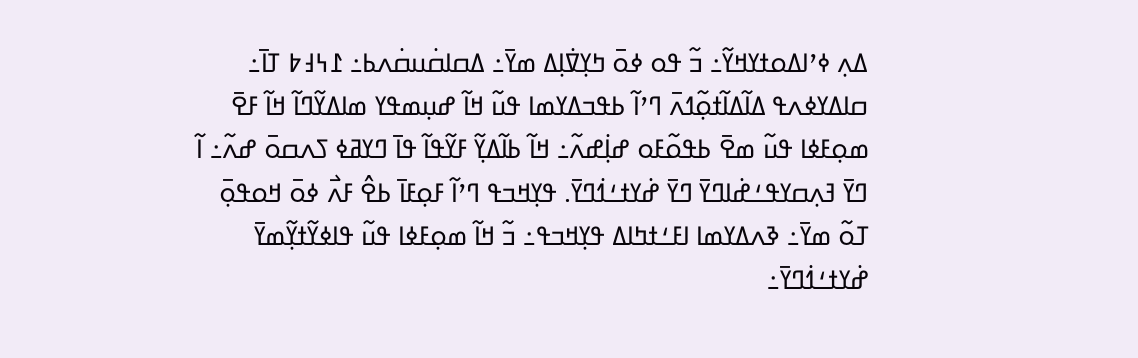ߡߍ߲ ߦߴߊߡߋߙߌߞߌ߬߸ ߏ߬ ߟߋ ߦߋ߫ ߤߌ߲ߜ߭ߊ߲ߡ ߘߌ߫߸ ߡߛߊߛ߭ߎߛ߭ߍߕ߸ ߁߆߃߈ ߠߊ߫߸ ߛߊߡߌߦߍߟ ߡߊ߬ߡߊ߬ߙߋ߲߬ߗߍ߫ ߣߴߊ߬ ߕߟߏߡߌߘߊ ߟߎ߬ ߞߊ߬ ߝߎ߲ߘߟߌ ߘߊߡߌ߬ߣߊ߬ ߞߊ߬ ߓߐ߫ ߘߋ߲ߓߦߊ ߟߎ߬ ߘߐ߫ ߕߟߋ߬ߓߋ ߝߊ߲߭ߝߍ߬߸ ߞߊ߬ ߕߊ߬ߡߌ߲߬ ߓߌ߬ߟߊ߬ ߟߊ߫ ߣߌߥߦ ߖߍߛߋ߫ ߝߍ߬߸ ߊ߬ ߣߌ߫ ߔߍ߲ߛߌߟߑߝ߭ߊߣߌ߫ ߣߌ߫ ߝ߭ߌߙߑߗ߭ߣߌ߫. ߟߌ߲ߞߏߟ ߣߴߊ߬ ߓߋ߲ߓߊ߫ ߕߐ߮ ߓߍ߯ ߦߋ߫ ߞߋߟߋ߲߫ ߠߋ߬ ߘߌ߫߸ ߢߍߡߌߘߊ ߊߓߑߙߤߊߡ ߟߌ߲ߞߏߟ߸ ߏ߬ ߞߊ߬ ߘߋ߲ߓߦߊ ߟߎ߬ ߟߊߦߌ߬ߙߌ߲߬ߘߌ߫ ߝ߭ߌߙߑߗ߭ߣߌ߫߸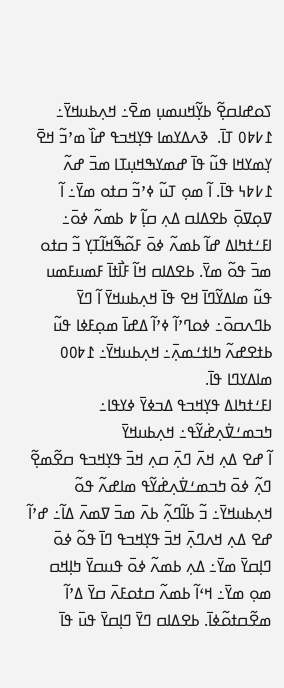ߖߋߝߊߛߐ߲߬ ߕߌ߲߬ߞߎߘߎ߲ ߘߐ߫߸ ߞߍ߲ߕߎߞߌ߫߸ ߁߇߈߀ ߠߊ߫.  ߢߍߡߌߘߊ ߟߌ߲ߞߏߟ ߝߊ߰ ߘߴߏ߬ ߞߐ߫ ߌ߲ߘߌߞߊ ߟߎ߬ ߟߊ߫ ߝߘߌߒߞߎ߲ߠߊ ߘߏ߫ ߝߍ߬ ߁߇߈߆ ߟߊ߫. ߊ߬ ߘߋ߲ ߠߎ߬ ߦߴߏ߬ ߛߙߋ ߘߌ߫߸ ߊ߬ ߜߋ߲ߜߋ߲߫ ߕߐߡߊߛ ߡߍ߲ ߛߊ߲߬ ߈ ߕߘߍ߬ ߦߋ߫߸ ߊߓߑߙߤߊߡ ߝߊ߬ ߕߘߍ߬ ߦߋ߫ ߓߋ߬ߒ߬ߞߊ߬ߠߌ߲ ߏ߬ ߛߙߋ ߘߏ߫ ߟߋ߬ ߘߌ߫. ߕߐߡߊߛ ߞߊ߬ ߓߊ߯ߙߊ߫ ߓߘߎߓߘߎ ߟߎ߬ ߘߊߡߌ߬ߣߊ߫ ߞߐ ߟߊ߫ ߞߍ߲ߕߎߞߌ߫ ߊ߬ ߣߌ߫ ߕߣߍߛߋ߫߸ ߦߋߣߴߊ߬ ߦߴߊ߬ ߡߝߊ߫ ߘߋ߲ߓߦߊ ߟߎ߬ ߕߙߐߝߍ߬ ߤߊߙߑߘߍ߲߫߸ ߞߍ߲ߕߎߞߌ߫߸ ߁߈߀߀ ߘߊߡߌߣߊ ߟߊ߫.
ߊߓߑߙߤߊߡ ߟߌ߲ߞߏߟ ߡߏߦߌ߫ ߦߌߟߊ߸ ߤߏߘߑߜ߭ߍ߲ߝ߭ߌ߬ߟ߸ ߞߍ߲ߕߎߞߌ߫
ߊ߬ ߝߐ ߡߍ߲ ߞߍ߫ ߣߍ߲߫ ߛߍ߲ ߞߏ߫ ߟߌ߲ߞߏߟ ߛߐ߬ߘߐ߲߬ ߣߍ߲߬ ߦߋ߫ ߤߏߘߑߜ߭ߍ߲ߝ߭ߌ߬ߟ ߘߊߝߍ߬ ߟߋ߬ ߞߍ߲ߕߎߞߌ߫߸ ߏ߬ ߕߊ߬ߣߍ߲߬ ߕߍ߫ ߘߏ߫ ߜߘߍ߫ ߡߊ߬߸ ߝߴߊ߬ ߝߐ ߡߍ߲ ߞߍߣߍ߲߫ ߞߏ߫ ߟߌ߲ߞߏߟ ߣߊ߫ ߟߋ߬ ߦߋ߫ ߣߊ߲ߛߌ߫ ߘߌ߫߸ ߡߍ߲ ߕߘߍ߬ ߦߋ߫ ߟߎߛߌ߫ ߤߊ߲ߞߛ ߘߋ߲ ߘߌ߫߸ ߞߵߊ߬ ߕߘߍ߬ ߛߙߋߓߍ߫ ߛߌ߫ ߡߴߊ߬ ߘߐ߬ߛߙߋ߬ߦߊ߫. ߕߐߡߊߛ ߣߌ߫ ߣߊ߲ߛߌ߫ ߟߎ߫ ߟߊ߫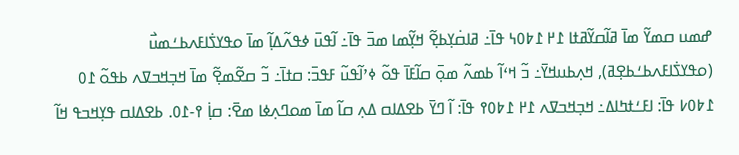ߝߘߎ ߛߘߌ߬ ߘߊ߫ ߥߊ߬ߛߌ߬ߥߙߊ ߁߂ ߁߈߀߆ ߟߊ߫߸ ߥߊߛ߭ߌ߲ߕߐ߲߬ ߞߌ߲߬ߘߊ ߘߏ߫ ߟߊ߫߸ ߊ߬ߟߎ߫ ߦߟߍ߬ߡߊ߲߬ ߘߊ߫ ߋߟߌߖ߭ߊߓߍߕߑߘߎ߯ (ߋߟߌߖ߭ߊߓߍߕߑߕߐ߲ߥ), ߞߍ߲ߕߎߞߌ߫߸ ߏ߬ ߞߵߊ߬ ߕߘߍ߬ ߘߋ߲߫ ߛߊ߬ߓߊ߫ ߟߋ߬ ߦߴߊ߬ߟߎ߬ ߓߟߏ߫: ߛߙߊ߫߸ ߏ߬ ߛߐ߬ߘߐ߲߬ ߘߊ߫ ߞߏ߲ߞߏߜߍ ߕߟߋ߬ ߁߀ ߁߈߀߇ ߟߊ߫: ߊߓߑߙߤߊߡ߸ ߞߏ߲ߞߏߜߍ ߁߂ ߁߈߀߉ ߟߊ߫: ߊ߬ ߣߌ߫ ߕߐߡߊߛ ߡߍ߲ ߛߊ߬ ߘߊ߫ ߘߋߣߍ߲ߦߊ ߘߐ߫: ߛߊ߲߭ ߉-߁߀. ߕߐߡߊߛ ߟߌ߲ߞߏߟ ߞߊ߬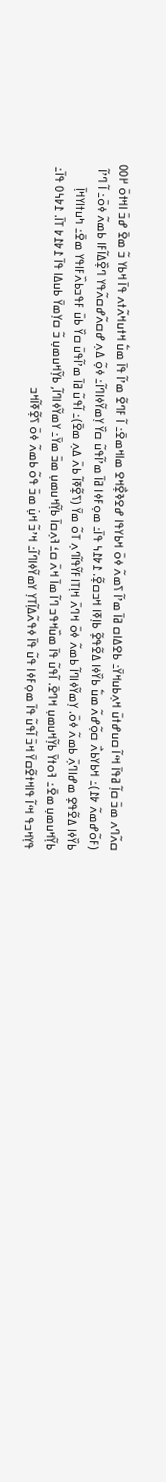ߛߍ߬ߣߍ ߘߏ߫ ߛߊ߲߬ ߥߟߊ߫ ߞߵߊ߬ ߛߎߝߙߎ߫ ߞߍ߲ߕߎߞߌ߫߸ ߕߐߡߊߛ ߥߊ߫ ߘߴߊ߬ ߖߘߍ߬ ߦߋ߫ ߞߕߌߟߊ ߝߐߢߐ߲߯ߞߐ ߘߊߞߘߐ߫߸ ߊ߬ ߓߣߐ߬ ߘߴߊ߬ ߟߊ߫ ߘߎ߱ ߞߙߎߞߍ߬ߙߍ ߟߊ߫ ߞߕߌ ߏ߬ ߘߐ߫ ߝߏ߫ ߊߞߙߋ߫ ߂߀߀ (ߓߋ߬ߝߘߍ߬ ߈߁)߸ ߞߕߌߕߍ߯ ߛߋ߲߬ߝߍ߬ ߘߎ߱ ߕߌ߰ߦߊ ߡߐ߬ߟߐ߲߬ ߕߊ߲ߧߊ ߞߏߛߐ߲߬. ߁߈߁߆ ߟߊ߫߸ ߘߋ߲ߓߦߊ ߥߊ߫ ߘߴߊ߬ߟߎ߬ ߛߌ߰ ߌ߲ߘߌ߬ߦߊߣߊ߬߸ ߦߋ߲߬ ߡߍ߲ ߝߛߍ߬ߝߛߍ߬ߟߌ ߣߐ߲߰ߡߊ߬ߓߊ ߕߘߍ߬ ߦߋ߫߸ ߊ߬ ߣߴߊ߬ ߕߌ߰ߦߊ ߡߐ߬ߟߐ߲ ߘߝߊߣߍ߲߫ ߕߘߍ߬ ߦߋ߫. ߌ߲ߘߌ߬ߦߊߣߊ߬ ߕߘߍ߬ ߦߋ߫ ߞߣߍ߫ ߞߊ߲ߠߊߓߌ߬ߟߊ߬ߣߍ߲ ߠߋ߬ ߘߌ߫ (ߖߐ߲߬ߧߊ߬ ߕߍ߫ ߡߍ߲ ߘߐ߫)߸ ߊ߬ߟߎ߬ ߥߊ߫ ߘߴߊ߬ߟߎ߫ ߛߌ߰ ߕߎ߫ ߓߟߏߕߍ߰ߓߊߟߌ ߘߐ߫߸ ߤߎߙߊߌߞߊ߲߫ ߕߌ߲߬ߞߎߘߎ߲ ߘߐ߫߸ ߔߋߙߌ߫ ߕߌ߲߬ߞߎߘߎ߲ ߞߣߐ߫. ߊ߬ߟߎ߬ ߟߊ߫ ߘߎ߰ߞߟߏ ߣߊ߬ ߘߊ߫ ߞߍ߫ ߛߑߔߍ߲ߛߊ߫ ߕߌ߲߬ߞߎߘߎ߲ ߘߏ߫ ߘߌ߫߸ ߌߘߌ߬ߦߊߣߊ߬, ߕߌ߲߬ߞߎߘߎ߲ ߏ߬ ߛߌ߲ߘߌ߫ ߕߎߡߊ ߟߊ߫ ߁߈߁߈ ߠߊ߫. ߁߈߆߀ ߟߊ߫߸ ߟߌ߲ߞߏߟ ߞߵߊ߬ ߟߊߞߙߐ߬ߛߌ߫ ߞߏ߫ ߊ߬ߟߎ߬ ߟߊ߫ ߘߋ߲ߓߦߊ ߟߎ߬ ߟߊ߫ ߦߟߍ߬ߡߊ߲߬ߠߌ߲ ߌߘߌ߬ߦߊߣߊ߬߸ ߞߴߏ߬ ߞߎ߲߭ ߘߏ߫ ߟߋ߬ ߕߘߍ߬ ߦߋ߫ ߖߐ߲߬ߧߊ߬ߞߏ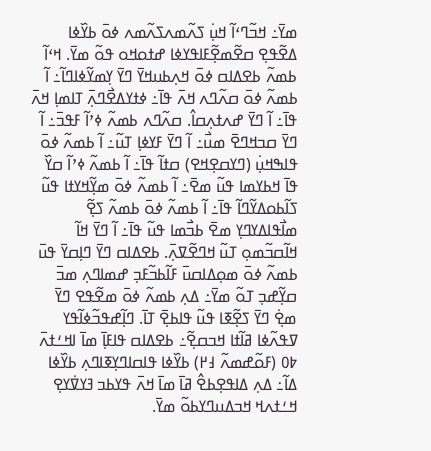ߘߌ߫߸ ߞߏ߬ߣߵߊ߬ ߞߎ߲߭ ߖߍ߬ߘߍߖߍ߬ߘߍ ߦߋ߫ ߕߌ߰ߦߊ ߡߐ߬ߟߐ߲ ߛߐ߬ߘߐ߲߬ߓߊߟߌߦߊ ߝߙߋߞߋ ߟߋ߬ ߘߌ߫. ߞߵߊ߬ ߕߘߍ߬ ߕߐߡߊߛ ߦߋ߫ ߞߍ߲ߕߎߞߌ߫ ߣߌ߫ ߌ߲ߘߌ߬ߦߊߣߊ߬߸ ߊ߬ ߕߘߍ߬ ߦߋ߫ ߛߍ߬ߣߍ ߞߍ߫ ߟߊ߫߸ ߦߙߌߡߐ߯ߣߍ߲߫ ߠߊߘߊ߲ ߞߍ߫ ߟߊ߫߸ ߊ߬ ߣߌ߫ ߝߍߙߍ߲ߛߊ߮. ߛߍ߬ߣߍ ߕߘߍ߬ ߦߴߊ߬ ߓߟߏ߫߸ ߊ߬ ߣߌ߫ ߛߏߞߣߐ߫ ߘߎ߯߸ ߊ߬ ߣߌ߫ ߓߌߦߊ߲ ߠߎ߬߸ ߊ߬ ߕߘߍ߬ ߦߋ߫ ߟߊߒߞߎ߲߭ (ߣߌߛߐ߲ߞߐ) ߛߙߊ߬ ߟߊ߫߸ ߊ߬ ߕߘߍ߬ ߦߴߊ߬ ߛߌ߰ ߟߊ߫ ߞߕߌߘߊ ߟߎ߬ ߘߐ߫߸ ߊ߬ ߕߘߍ߬ ߦߋ߫ ߘߌ߲߬ߞߌߙߊ ߟߎ߬ ߖߊ߬ߕߋߡߌ߬ߣߊ߬ ߟߊ߫߸ ߊ߬ ߕߘߍ߬ ߦߋ߫ ߕߘߍ߬ ߖߐ߲߬ ߘߊ߯ߟߊߡߌߣߌ߲ ߘߐ߫ ߕߏ߯ߘߊ ߟߎ߬ ߟߊ߫߸ ߊ߬ ߣߌ߫ ߞߊ߬ ߞߊ߬ߛߏ߬ߘߋ߲ ߠߎ߬ ߞߣߐ߬ߜߍ߲߫. ߕߐߡߊߛ ߣߌ߫ ߣߊ߲ߛߌ߫ ߟߎ߫ ߕߘߍ߬ ߦߋ߫ ߘߋ߲ߡߊߛߎ߫ ߓߊ߬ߕߏ߬ߓߏ߲ ߝߘߊߣߍ߲ ߘߏ߫ ߛߌ߲߬ߝߏ߲ ߠߋ߬ ߘߌ߫߸ ߡߍ߲ ߕߘߍ߬ ߦߋ߫ ߘߐ߬ߟߐ ߣߌ߫ ߘߐ߲߭ ߣߌ߫ ߖߐ߲߬ߧߊ ߟߎ߬ ߟߊߕߐ߲߫ ߠߊ߫. ߣߊ߲߬ߝߟߏ߬ߦߊ߬ߟߌ ߜߟߍ߬ߦߊ ߥߊ߬ߙߊ ߞߏߛߐ߲߬߸ ߕߐߡߊߛ ߟߊߓߊ߲߫ ߘߊ߫ ߊߞߑߙߍ߫ ߈߀ (ߓߋ߬ߝߘߍ߬ ߃߂) ߕߌ߰ߦߊ ߟߊߛߊߣߌ߲ߧߊߣߍ߲ ߕߌ߰ߦߊ ߡߊ߬߸ ߡߍ߲ ߡߊߟߐ߲ߕߐ߮ ߥߊ߫ ߘߊ߫ ߞߍ߫ ߟߌߕߏ ߔߌߜ߭ߌߐ߲ ߞߑߙߍߞ ߞߏߡߎߣߌߕߋ߬ ߘߌ߫.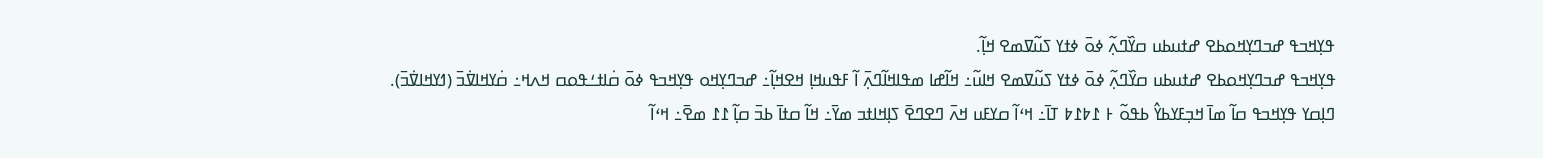ߟߌ߲ߞߏߟ ߝߏߣߌ߲ߞߋߕߐ ߝߙߎߕߎ ߛߌ߰ߣߍ߲߬ ߦߋ߫ ߦߙߌ ߖߎ߬ߜߘߐ ߞߊ߲߬.
ߟߌ߲ߞߏߟ ߝߏߣߌ߲ߞߋߕߐ ߝߙߎߕߎ ߛߌ߰ߣߍ߲߬ ߦߋ߫ ߦߙߌ ߖߎ߬ߜߘߐ ߞߊߎ߬߸ ߞߊ߬ߝߊ ߘߟߊߞߊ߬ߣߍ߲߫ ߊ߬ ߓߟߎߞߊ߲ ߞߐߞߊ߲߬߸ ߝߏߣߌ߲ߞߋ ߟߌ߲ߞߏߟ ߦߋ߫ ߛ߭ߊߙߑߟߋߛ ߞߍߞ߸ ߛ߭ߌߞߊߜ߭ߏ߫ (ߗߌߞߊߜ߭ߏ߫).
ߣߊ߲ߛߌ ߟߌ߲ߞߏߟ ߛߊ߬ ߘߊ߫ ߞߏ߲ߓߌߕߌ߮ ߕߟߋ߬ ߅ ߁߈߁߈ ߠߊ߫߸ ߞߵߊ߬ ߛߌߓߎ ߞߍ߫ ߣߐߣߐ߫ ߖߊ߲ߞߊߙߏ ߘߌ߫߸ ߞߊ߬ ߛߙߊ߫ ߕߏ߫ ߛߊ߲߬ ߁߁ ߘߐ߫߸ ߞߵߊ߬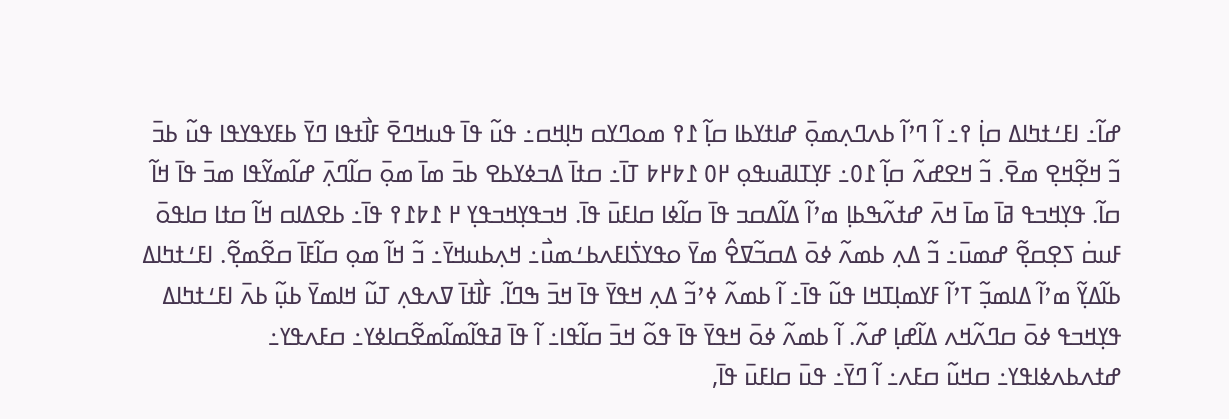ߝߊ߬߸ ߊߓߑߙߤߊߡ ߛߊ߲߭ ߉߸ ߊ߬ ߣߴߊ߬ ߕߍߣߍ߲ߘߋ߲߫ ߝߊߙߌߕߊ ߛߊ߲߬ ߁߉ ߘߋߣߌߛ ߤߊ߲ߞߛ߸ ߟߎ߬ ߟߊ߫ ߟߎߞߣߐ߫ ߓߊ߯ߙߟߊ ߣߌ߫ ߕߓߌߟߌߟߊ ߟߎ߬ ߕߏ߫ ߏ߬ ߞߐ߲߬ߞߐ߲ ߘߐ߫. ߏ߬ ߞߐߝߍ߬ ߛߊ߲߬ ߁߀߸ ߓߌ߲ߠߊߥߎߟߋ߲ ߂߀ ߁߈߂߈ ߠߊ߫߸ ߛߙߊ߫ ߡߏߦߌߕߐ ߕߏ߫ ߘߊ߫ ߘߋ߲߫ ߛߊ߬ߣߍ߲߫ ߝߊ߬ߘߌ߬ߟߊ ߘߏ߫ ߟߊ߫ ߞߊ߬ ߛߊ߬. ߟߌ߲ߞߏߟ ߥߊ߫ ߘߊ߫ ߞߍ߫ ߝߙߍ߬ߒߕߊ߲ ߘߴߊ߬ ߡߊ߬ߡߛߏ ߟߊ߫ ߛߊ߬ߦߊ ߛߊߓߎ߫ ߟߊ߫. ߞߏߟߌ߲ߞߏߟߌ߲ ߂ ߁߈߁߉ ߟߊ߫߸ ߕߐߡߊߛ ߞߊ߬ ߛߙߊ ߛߊߟߋ߫ ߓߎߛ߭ ߖߐ߲ߛߐ߲߬ ߝߘߎ߫߸ ߏ߬ ߡߍ߲ ߕߘߍ߬ ߦߋ߫ ߡߛߏ߬ߜߐ߮ ߘߌ߫ ߋߟߌߖ߭ߊߓߍߕߑߘߎ߯߸ ߞߍ߲ߕߎߞߌ߫߸ ߏ߬ ߞߊ߬ ߘߋ߲ ߛߊ߬ߓߊ߫ ߛߐ߬ߘߐ߲߬. ߊߓߑߙߤߊߡ ߕߊ߬ߡߌ߲߬ ߘߴߊ߬ ߡߊߘߏ߲߬ ߠߴߊ߬ ߓߌߘߊ߲ߠߞߊ ߟߎ߬ ߟߊ߫߸ ߊ߬ ߕߘߍ߬ ߦߴߏ߬ ߡߍ߲ ߞߟߌ߫ ߟߊ߫ ߞߏ߫ ߒߣߊ߬. ߓߊ߯ߙߊ߫ ߜߍߟߍ߲ ߠߎ߬ ߞߊߘߌ߫ ߕߎ߲߬ ߕߍ߫ ߊߓߑߙߤߊߡ ߟߌ߲ߞߏߟ ߦߋ߫ ߛߣߍ߬ߞߍ ߡߊ߬ߝߊ߲ ߝߍ߬. ߊ߬ ߕߘߍ߬ ߦߋ߫ ߞߟߌ߫ ߟߊ߫ ߟߋ߬ ߞߏ߫ ߛߊ߬ߟߊ߸ ߊ߬ ߟߊ߫ ߥߟߊ߬ߘߊ߬ߘߐ߬ߛߊߦߌ߸ ߛߓߍߟߌ߸ ߝߙߍߕߍߦߊߟߌ߸ ߛߞߎ߬ ߛߓߍ߸ ߊ߬ ߣߌ߫߸ ߟߎ߫ ߛߊߓߎ߫ ߟߊ߫,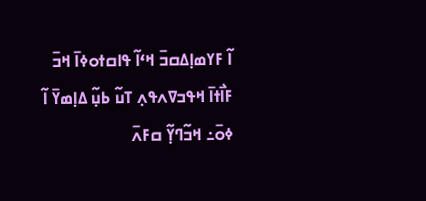ߊ߬ ߓߌߘߊ߲ߡߛߏ߫ ߞߵߊ߬ ߟߊߛߙߋߦߊ߫ ߞߏ߫ ߓߊ߯ߙߊ߫ ߞߟߏߜߍߟߍ߲ ߠߎ߬ ߕߎ߲߬ ߡߊ߲ߘߌ߫ ߊ߬ ߦߋ߫߸ ߞߏ߬ߣߌ߲߬ ߛߓߍ߫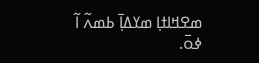ߘߐߞߊߙߊ߲ ߘߌߡߊ߲߫ ߕߘߍ߬ ߊ߬ ߦߋ߫.